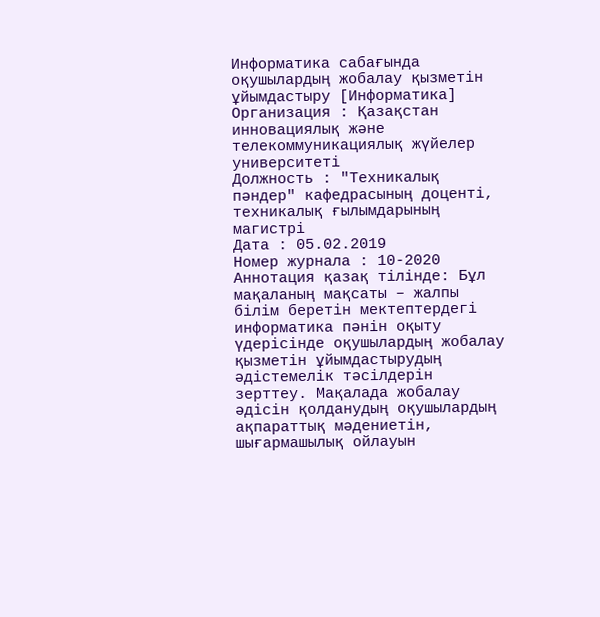Информатика сабағында оқушылардың жобалау қызметін ұйымдастыру [Информатика]
Организация : Қазақстан инновациялық және телекоммуникациялық жүйелер университеті
Должность : "Техникалық пәндер" кафедрасының доценті, техникалық ғылымдарының магистрі
Дата : 05.02.2019
Номер журнала : 10-2020
Аннотация қазақ тілінде: Бұл мақаланың мақсаты – жалпы білім беретін мектептердегі информатика пәнін оқыту үдерісінде оқушылардың жобалау қызметін ұйымдастырудың әдістемелік тәсілдерін зерттеу. Мақалада жобалау әдісін қолданудың оқушылардың ақпараттық мәдениетін, шығармашылық ойлауын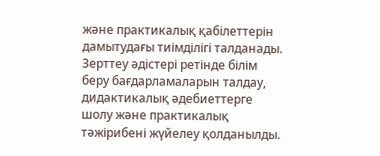және практикалық қабілеттерін дамытудағы тиімділігі талданады. Зерттеу әдістері ретінде білім беру бағдарламаларын талдау, дидактикалық әдебиеттерге шолу және практикалық тәжірибені жүйелеу қолданылды.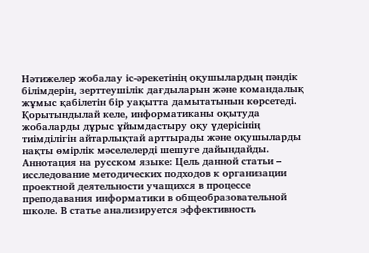Нәтижелер жобалау іс-әрекетінің оқушылардың пәндік білімдерін, зерттеушілік дағдыларын және командалық жұмыс қабілетін бір уақытта дамытатынын көрсетеді. Қорытындылай келе, информатиканы оқытуда жобаларды дұрыс ұйымдастыру оқу үдерісінің тиімділігін айтарлықтай арттырады және оқушыларды нақты өмірлік мәселелерді шешуге дайындайды.
Аннотация на русском языке: Цель данной статьи – исследование методических подходов к организации проектной деятельности учащихся в процессе преподавания информатики в общеобразовательной школе. В статье анализируется эффективность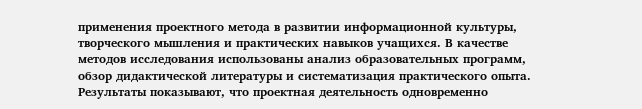применения проектного метода в развитии информационной культуры, творческого мышления и практических навыков учащихся. В качестве методов исследования использованы анализ образовательных программ, обзор дидактической литературы и систематизация практического опыта. Результаты показывают, что проектная деятельность одновременно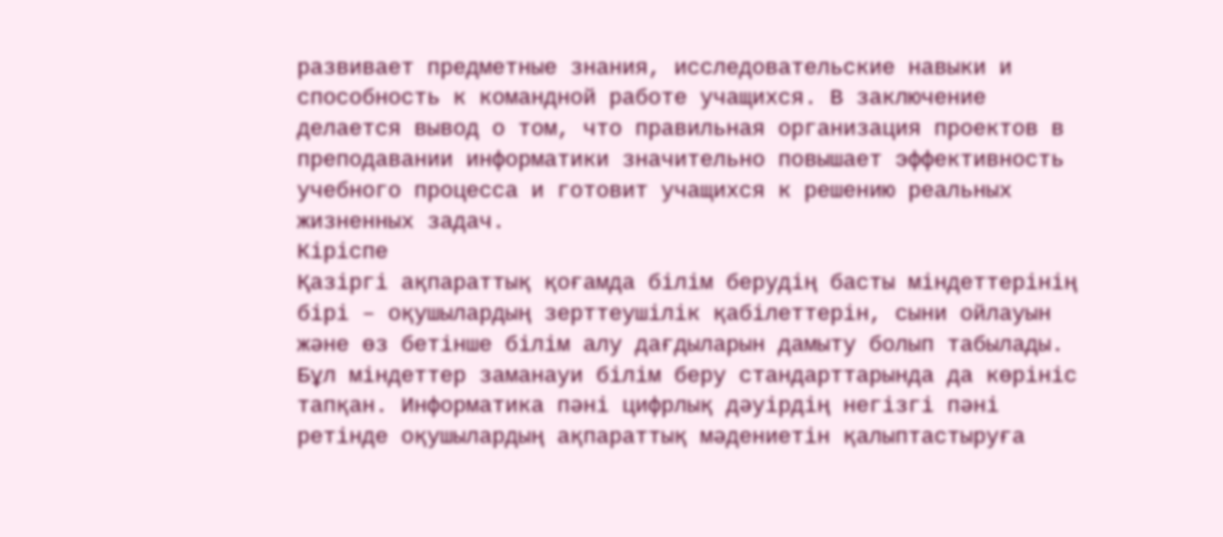развивает предметные знания, исследовательские навыки и способность к командной работе учащихся. В заключение делается вывод о том, что правильная организация проектов в преподавании информатики значительно повышает эффективность учебного процесса и готовит учащихся к решению реальных жизненных задач.
Кіріспе
Қазіргі ақпараттық қоғамда білім берудің басты міндеттерінің бірі – оқушылардың зерттеушілік қабілеттерін, сыни ойлауын және өз бетінше білім алу дағдыларын дамыту болып табылады. Бұл міндеттер заманауи білім беру стандарттарында да көрініс тапқан. Информатика пәні цифрлық дәуірдің негізгі пәні ретінде оқушылардың ақпараттық мәдениетін қалыптастыруға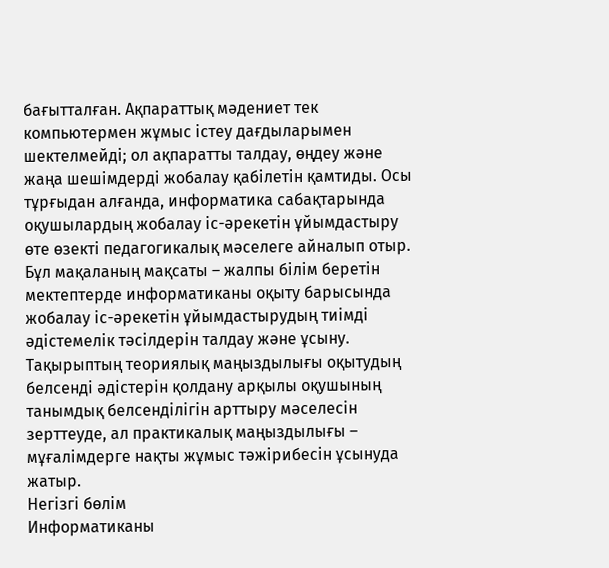бағытталған. Ақпараттық мәдениет тек компьютермен жұмыс істеу дағдыларымен шектелмейді; ол ақпаратты талдау, өңдеу және жаңа шешімдерді жобалау қабілетін қамтиды. Осы тұрғыдан алғанда, информатика сабақтарында оқушылардың жобалау іс-әрекетін ұйымдастыру өте өзекті педагогикалық мәселеге айналып отыр. Бұл мақаланың мақсаты – жалпы білім беретін мектептерде информатиканы оқыту барысында жобалау іс-әрекетін ұйымдастырудың тиімді әдістемелік тәсілдерін талдау және ұсыну. Тақырыптың теориялық маңыздылығы оқытудың белсенді әдістерін қолдану арқылы оқушының танымдық белсенділігін арттыру мәселесін зерттеуде, ал практикалық маңыздылығы – мұғалімдерге нақты жұмыс тәжірибесін ұсынуда жатыр.
Негізгі бөлім
Информатиканы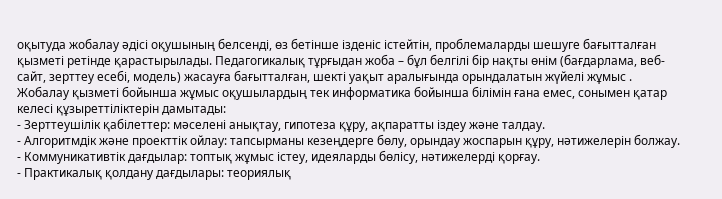оқытуда жобалау әдісі оқушының белсенді, өз бетінше ізденіс істейтін, проблемаларды шешуге бағытталған қызметі ретінде қарастырылады. Педагогикалық тұрғыдан жоба – бұл белгілі бір нақты өнім (бағдарлама, веб-сайт, зерттеу есебі, модель) жасауға бағытталған, шекті уақыт аралығында орындалатын жүйелі жұмыс . Жобалау қызметі бойынша жұмыс оқушылардың тек информатика бойынша білімін ғана емес, сонымен қатар келесі құзыреттіліктерін дамытады:
- Зерттеушілік қабілеттер: мәселені анықтау, гипотеза құру, ақпаратты іздеу және талдау.
- Алгоритмдік және проекттік ойлау: тапсырманы кезеңдерге бөлу, орындау жоспарын құру, нәтижелерін болжау.
- Коммуникативтік дағдылар: топтық жұмыс істеу, идеяларды бөлісу, нәтижелерді қорғау.
- Практикалық қолдану дағдылары: теориялық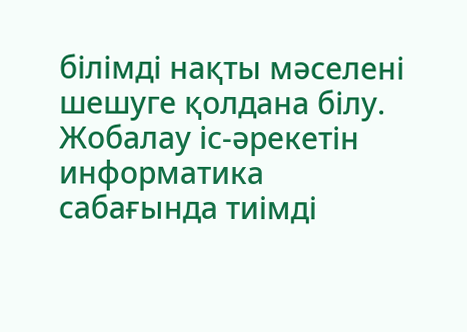білімді нақты мәселені шешуге қолдана білу.
Жобалау іс-әрекетін информатика сабағында тиімді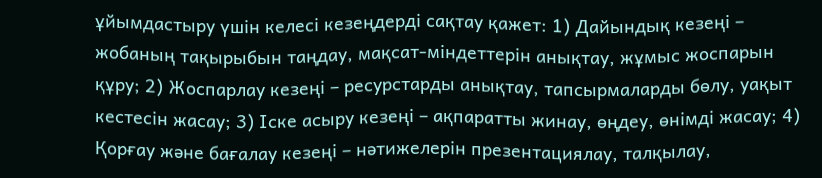ұйымдастыру үшін келесі кезеңдерді сақтау қажет: 1) Дайындық кезеңі – жобаның тақырыбын таңдау, мақсат-міндеттерін анықтау, жұмыс жоспарын құру; 2) Жоспарлау кезеңі – ресурстарды анықтау, тапсырмаларды бөлу, уақыт кестесін жасау; 3) Іске асыру кезеңі – ақпаратты жинау, өңдеу, өнімді жасау; 4) Қорғау және бағалау кезеңі – нәтижелерін презентациялау, талқылау,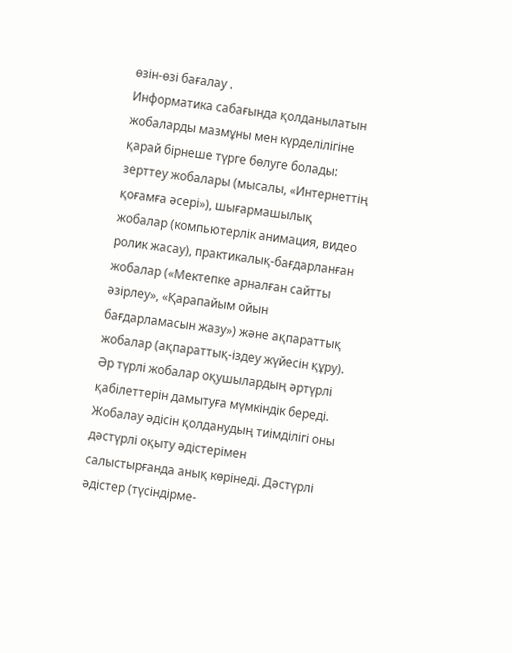өзін-өзі бағалау .
Информатика сабағында қолданылатын жобаларды мазмұны мен күрделілігіне қарай бірнеше түрге бөлуге болады: зерттеу жобалары (мысалы, «Интернеттің қоғамға әсері»), шығармашылық жобалар (компьютерлік анимация, видео ролик жасау), практикалық-бағдарланған жобалар («Мектепке арналған сайтты әзірлеу», «Қарапайым ойын бағдарламасын жазу») және ақпараттық жобалар (ақпараттық-іздеу жүйесін құру). Әр түрлі жобалар оқушылардың әртүрлі қабілеттерін дамытуға мүмкіндік береді.
Жобалау әдісін қолданудың тиімділігі оны дәстүрлі оқыту әдістерімен салыстырғанда анық көрінеді. Дәстүрлі әдістер (түсіндірме-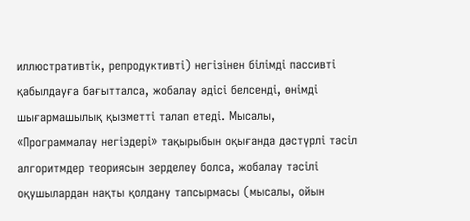иллюстративтік, репродуктивті) негізінен білімді пассивті қабылдауға бағытталса, жобалау әдісі белсенді, өнімді шығармашылық қызметті талап етеді. Мысалы, «Программалау негіздері» тақырыбын оқығанда дәстүрлі тәсіл алгоритмдер теориясын зерделеу болса, жобалау тәсілі оқушылардан нақты қолдану тапсырмасы (мысалы, ойын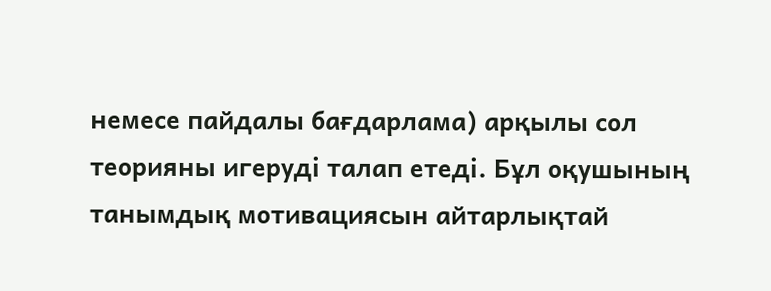немесе пайдалы бағдарлама) арқылы сол теорияны игеруді талап етеді. Бұл оқушының танымдық мотивациясын айтарлықтай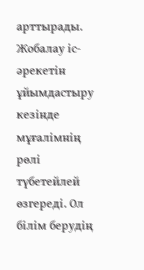арттырады.
Жобалау іс-әрекетін ұйымдастыру кезінде мұғалімнің рөлі түбетейлей өзгереді. Ол білім берудің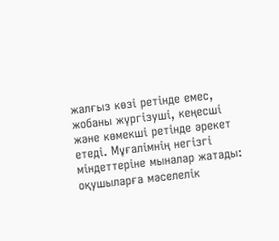жалғыз көзі ретінде емес, жобаны жүргізуші, кеңесші және көмекші ретінде әрекет етеді. Мұғалімнің негізгі міндеттеріне мыналар жатады: оқушыларға мәселелік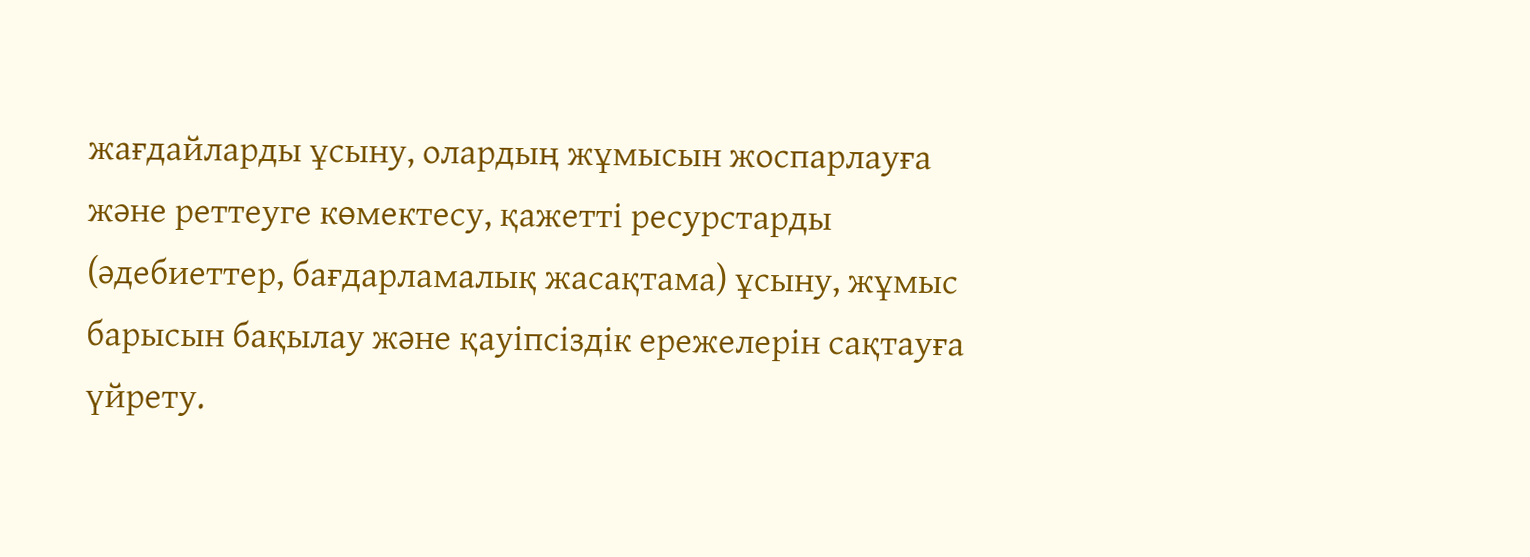жағдайларды ұсыну, олардың жұмысын жоспарлауға және реттеуге көмектесу, қажетті ресурстарды (әдебиеттер, бағдарламалық жасақтама) ұсыну, жұмыс барысын бақылау және қауіпсіздік ережелерін сақтауға үйрету.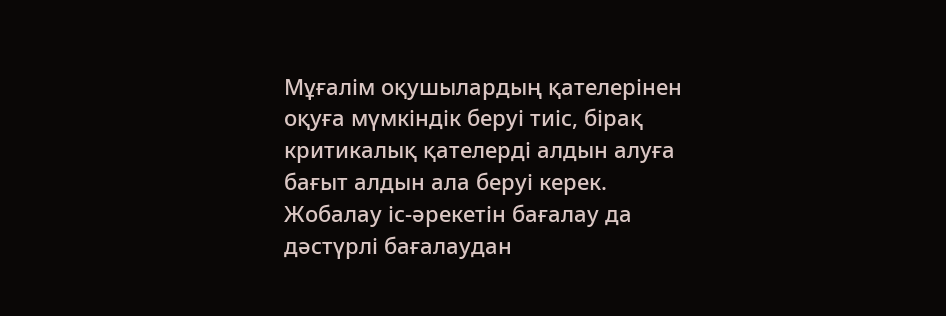Мұғалім оқушылардың қателерінен оқуға мүмкіндік беруі тиіс, бірақ критикалық қателерді алдын алуға бағыт алдын ала беруі керек.
Жобалау іс-әрекетін бағалау да дәстүрлі бағалаудан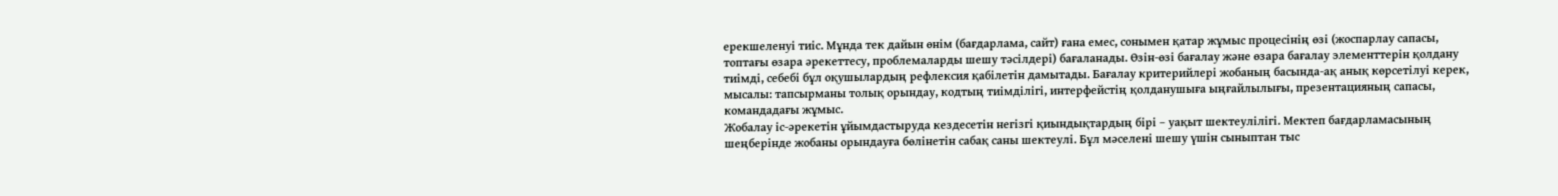ерекшеленуі тиіс. Мұнда тек дайын өнім (бағдарлама, сайт) ғана емес, сонымен қатар жұмыс процесінің өзі (жоспарлау сапасы, топтағы өзара әрекеттесу, проблемаларды шешу тәсілдері) бағаланады. Өзін-өзі бағалау және өзара бағалау элементтерін қолдану тиімді, себебі бұл оқушылардың рефлексия қабілетін дамытады. Бағалау критерийлері жобаның басында-ақ анық көрсетілуі керек, мысалы: тапсырманы толық орындау, кодтың тиімділігі, интерфейстің қолданушыға ыңғайлылығы, презентацияның сапасы, командадағы жұмыс.
Жобалау іс-әрекетін ұйымдастыруда кездесетін негізгі қиындықтардың бірі – уақыт шектеулілігі. Мектеп бағдарламасының шеңберінде жобаны орындауға бөлінетін сабақ саны шектеулі. Бұл мәселені шешу үшін сыныптан тыс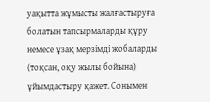уақытта жұмысты жалғастыруға болатын тапсырмаларды құру немесе ұзақ мерзімді жобаларды (тоқсан, оқу жылы бойына) ұйымдастыру қажет. Сонымен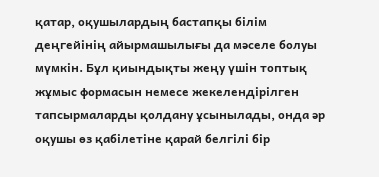қатар, оқушылардың бастапқы білім деңгейінің айырмашылығы да мәселе болуы мүмкін. Бұл қиындықты жеңу үшін топтық жұмыс формасын немесе жекелендірілген тапсырмаларды қолдану ұсынылады, онда әр оқушы өз қабілетіне қарай белгілі бір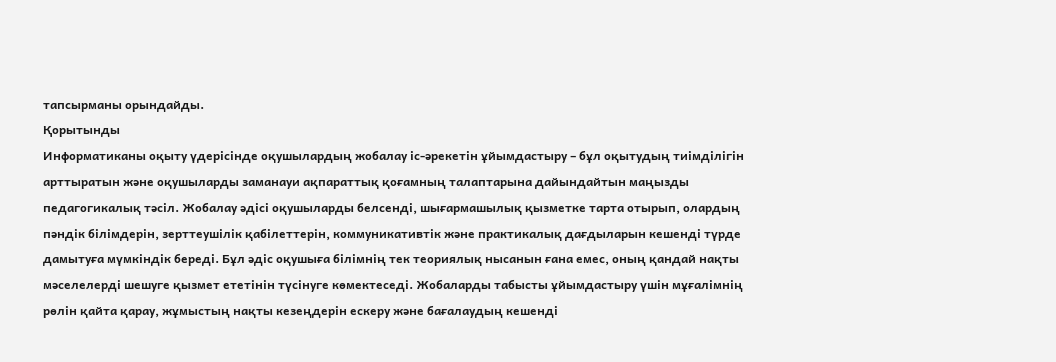тапсырманы орындайды.
Қорытынды
Информатиканы оқыту үдерісінде оқушылардың жобалау іс-әрекетін ұйымдастыру – бұл оқытудың тиімділігін арттыратын және оқушыларды заманауи ақпараттық қоғамның талаптарына дайындайтын маңызды педагогикалық тәсіл. Жобалау әдісі оқушыларды белсенді, шығармашылық қызметке тарта отырып, олардың пәндік білімдерін, зерттеушілік қабілеттерін, коммуникативтік және практикалық дағдыларын кешенді түрде дамытуға мүмкіндік береді. Бұл әдіс оқушыға білімнің тек теориялық нысанын ғана емес, оның қандай нақты мәселелерді шешуге қызмет ететінін түсінуге көмектеседі. Жобаларды табысты ұйымдастыру үшін мұғалімнің рөлін қайта қарау, жұмыстың нақты кезеңдерін ескеру және бағалаудың кешенді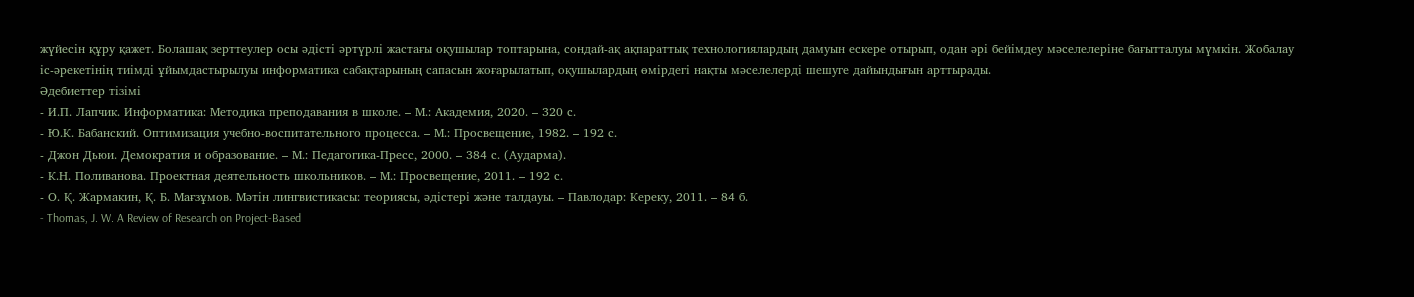жүйесін құру қажет. Болашақ зерттеулер осы әдісті әртүрлі жастағы оқушылар топтарына, сондай-ақ ақпараттық технологиялардың дамуын ескере отырып, одан әрі бейімдеу мәселелеріне бағытталуы мүмкін. Жобалау іс-әрекетінің тиімді ұйымдастырылуы информатика сабақтарының сапасын жоғарылатып, оқушылардың өмірдегі нақты мәселелерді шешуге дайындығын арттырады.
Әдебиеттер тізімі
- И.П. Лапчик. Информатика: Методика преподавания в школе. – М.: Академия, 2020. – 320 с.
- Ю.К. Бабанский. Оптимизация учебно-воспитательного процесса. – М.: Просвещение, 1982. – 192 с.
- Джон Дьюи. Демократия и образование. – М.: Педагогика-Пресс, 2000. – 384 с. (Аударма).
- К.Н. Поливанова. Проектная деятельность школьников. – М.: Просвещение, 2011. – 192 с.
- О. Қ. Жармакин, Қ. Б. Мағзұмов. Мәтін лингвистикасы: теориясы, әдістері және талдауы. – Павлодар: Кереку, 2011. – 84 б.
- Thomas, J. W. A Review of Research on Project-Based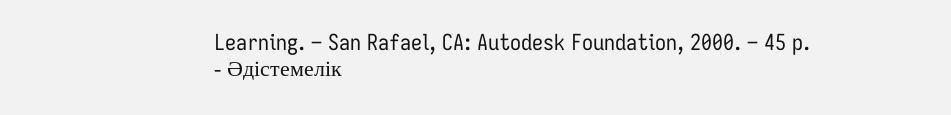Learning. – San Rafael, CA: Autodesk Foundation, 2000. – 45 p.
- Әдістемелік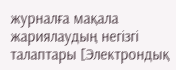журналға мақала жариялаудың негізгі талаптары [Электрондық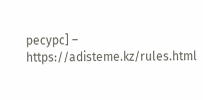ресурс] – https://adisteme.kz/rules.html